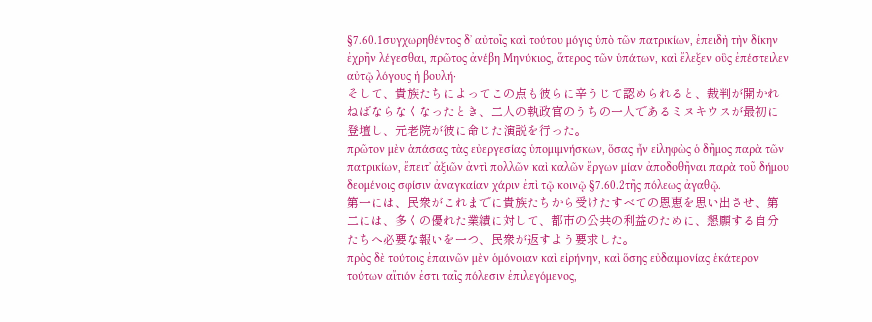§7.60.1συγχωρηθέντος δʼ αὐτοῖς καὶ τούτου μόγις ὑπὸ τῶν πατρικίων, ἐπειδὴ τὴν δίκην ἐχρῆν λέγεσθαι, πρῶτος ἀνέβη Μηνύκιος, ἅτερος τῶν ὑπάτων, καὶ ἔλεξεν οὓς ἐπέστειλεν αὐτῷ λόγους ἡ βουλή·
そして、貴族たちによってこの点も彼らに辛うじて認められると、裁判が開かれねばならなくなったとき、二人の執政官のうちの一人であるミヌキウスが最初に登壇し、元老院が彼に命じた演説を行った。
πρῶτον μὲν ἁπάσας τὰς εὐεργεσίας ὑπομιμνήσκων, ὅσας ἦν εἰληφὼς ὁ δῆμος παρὰ τῶν πατρικίων, ἔπειτʼ ἀξιῶν ἀντὶ πολλῶν καὶ καλῶν ἔργων μίαν ἀποδοθῆναι παρὰ τοῦ δήμου δεομένοις σφίσιν ἀναγκαίαν χάριν ἐπὶ τῷ κοινῷ §7.60.2τῆς πόλεως ἀγαθῷ.
第一には、民衆がこれまでに貴族たちから受けたすべての恩恵を思い出させ、第二には、多くの優れた業績に対して、都市の公共の利益のために、懇願する自分たちへ必要な報いを一つ、民衆が返すよう要求した。
πρὸς δὲ τούτοις ἐπαινῶν μὲν ὁμόνοιαν καὶ εἰρήνην, καὶ ὅσης εὐδαιμονίας ἑκάτερον τούτων αἴτιόν ἐστι ταῖς πόλεσιν ἐπιλεγόμενος,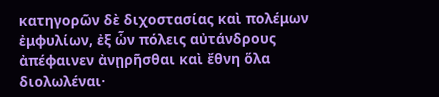κατηγορῶν δὲ διχοστασίας καὶ πολέμων ἐμφυλίων, ἐξ ὧν πόλεις αὐτάνδρους ἀπέφαινεν ἀνῃρῆσθαι καὶ ἔθνη ὅλα διολωλέναι·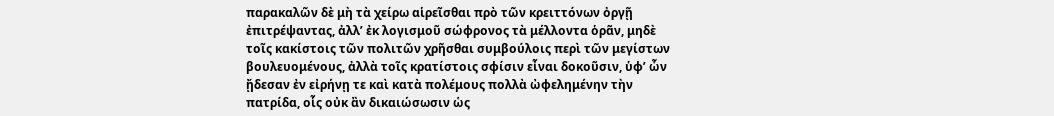παρακαλῶν δὲ μὴ τὰ χείρω αἱρεῖσθαι πρὸ τῶν κρειττόνων ὀργῇ ἐπιτρέψαντας, ἀλλʼ ἐκ λογισμοῦ σώφρονος τὰ μέλλοντα ὁρᾶν, μηδὲ τοῖς κακίστοις τῶν πολιτῶν χρῆσθαι συμβούλοις περὶ τῶν μεγίστων βουλευομένους, ἀλλὰ τοῖς κρατίστοις σφίσιν εἶναι δοκοῦσιν, ὑφʼ ὧν ᾔδεσαν ἐν εἰρήνῃ τε καὶ κατὰ πολέμους πολλὰ ὠφελημένην τὴν πατρίδα, οἷς οὐκ ἂν δικαιώσωσιν ὡς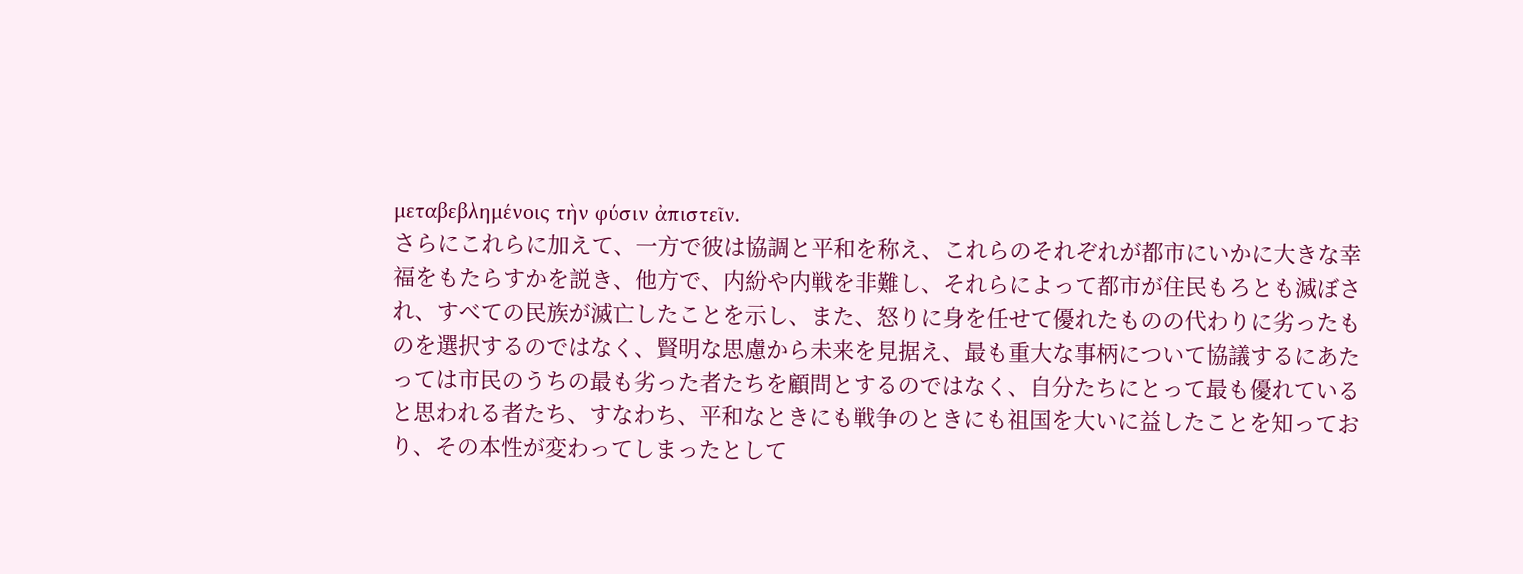μεταβεβλημένοις τὴν φύσιν ἀπιστεῖν.
さらにこれらに加えて、一方で彼は協調と平和を称え、これらのそれぞれが都市にいかに大きな幸福をもたらすかを説き、他方で、内紛や内戦を非難し、それらによって都市が住民もろとも滅ぼされ、すべての民族が滅亡したことを示し、また、怒りに身を任せて優れたものの代わりに劣ったものを選択するのではなく、賢明な思慮から未来を見据え、最も重大な事柄について協議するにあたっては市民のうちの最も劣った者たちを顧問とするのではなく、自分たちにとって最も優れていると思われる者たち、すなわち、平和なときにも戦争のときにも祖国を大いに益したことを知っており、その本性が変わってしまったとして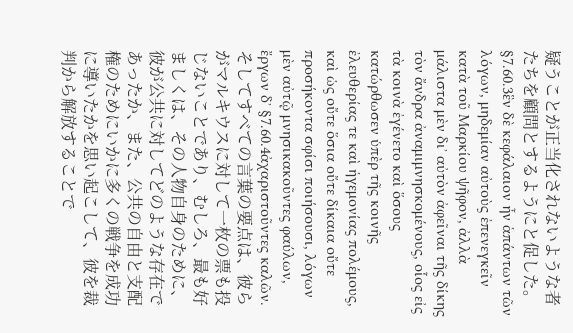疑うことが正当化されないような者たちを顧問とするようにと促した。
§7.60.3ἓν δὲ κεφάλαιον ἦν ἁπάντων τῶν λόγων, μηδεμίαν αὐτοὺς ἐπενεγκεῖν κατὰ τοῦ Μαρκίου ψῆφον, ἀλλὰ μάλιστα μὲν διʼ αὐτὸν ἀφεῖναι τῆς δίκης τὸν ἄνδρα ἀναμιμνησκομένους, οἷος εἰς τὰ κοινὰ ἐγένετο καὶ ὅσους κατώρθωσεν ὑπὲρ τῆς κοινῆς ἐλευθερίας τε καὶ ἡγεμονίας πολέμους, καὶ ὡς οὔτε ὅσια οὔτε δίκαια οὔτε προσήκοντα σφίσι ποιήσουσι, λόγων μὲν αὐτῷ μνησικακοῦντες φαύλων, ἔργων δʼ §7.60.4ἀχαριστοῦντες καλῶν.
そしてすべての言葉の要点は、彼らがマルキウスに対して一枚の票も投じないことであり、むしろ、最も好ましくは、その人物自身のために、彼が公共に対してどのような存在であったか、また、公共の自由と支配権のためにいかに多くの戦争を成功に導いたかを思い起こして、彼を裁判から解放することで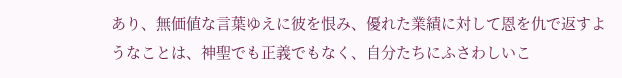あり、無価値な言葉ゆえに彼を恨み、優れた業績に対して恩を仇で返すようなことは、神聖でも正義でもなく、自分たちにふさわしいこ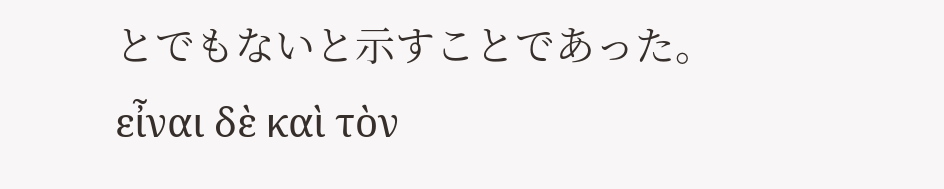とでもないと示すことであった。
εἶναι δὲ καὶ τὸν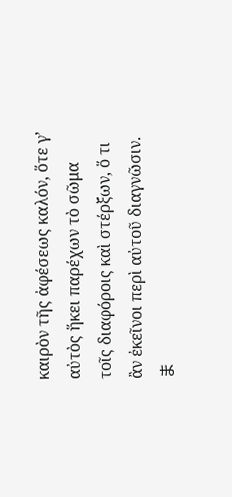καιρὸν τῆς ἀφέσεως καλόν, ὅτε γʼ αὐτὸς ἥκει παρέχων τὸ σῶμα τοῖς διαφόροις καὶ στέρξων, ὅ τι ἂν ἐκεῖνοι περὶ αὐτοῦ διαγνῶσιν.
ま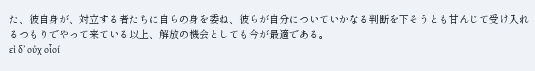た、彼自身が、対立する者たちに自らの身を委ね、彼らが自分についていかなる判断を下そうとも甘んじて受け入れるつもりでやって来ている以上、解放の機会としても今が最適である。
εἰ δʼ οὐχ οἷοί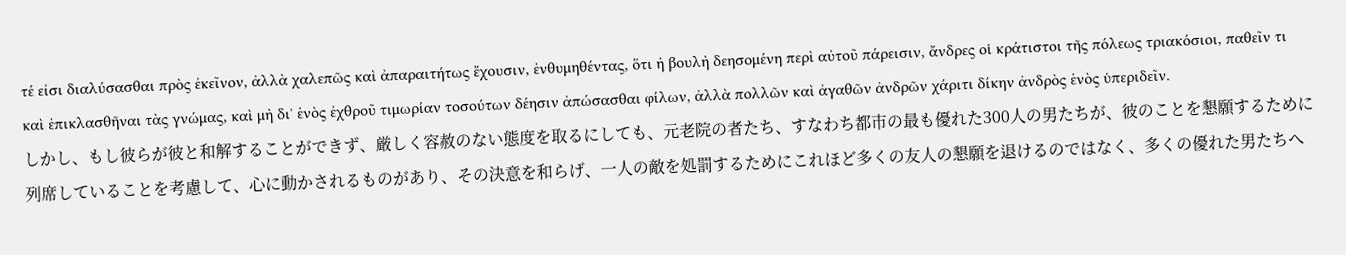τέ εἰσι διαλύσασθαι πρὸς ἐκεῖνον, ἀλλὰ χαλεπῶς καὶ ἀπαραιτήτως ἔχουσιν, ἐνθυμηθέντας, ὅτι ἡ βουλὴ δεησομένη περὶ αὐτοῦ πάρεισιν, ἄνδρες οἱ κράτιστοι τῆς πόλεως τριακόσιοι, παθεῖν τι καὶ ἐπικλασθῆναι τὰς γνώμας, καὶ μὴ διʼ ἑνὸς ἐχθροῦ τιμωρίαν τοσούτων δέησιν ἀπώσασθαι φίλων, ἀλλὰ πολλῶν καὶ ἀγαθῶν ἀνδρῶν χάριτι δίκην ἀνδρὸς ἑνὸς ὑπεριδεῖν.
しかし、もし彼らが彼と和解することができず、厳しく容赦のない態度を取るにしても、元老院の者たち、すなわち都市の最も優れた300人の男たちが、彼のことを懇願するために列席していることを考慮して、心に動かされるものがあり、その決意を和らげ、一人の敵を処罰するためにこれほど多くの友人の懇願を退けるのではなく、多くの優れた男たちへ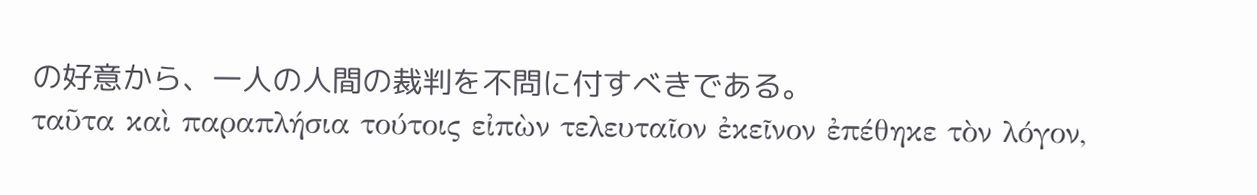の好意から、一人の人間の裁判を不問に付すべきである。
ταῦτα καὶ παραπλήσια τούτοις εἰπὼν τελευταῖον ἐκεῖνον ἐπέθηκε τὸν λόγον,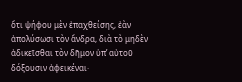ὅτι ψήφου μὲν ἐπαχθείσης, ἐὰν ἀπολύσωσι τὸν ἄνδρα, διὰ τὸ μηδὲν ἀδικεῖσθαι τὸν δῆμον ὑπʼ αὐτοῦ δόξουσιν ἀφεικέναι·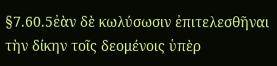§7.60.5ἐὰν δὲ κωλύσωσιν ἐπιτελεσθῆναι τὴν δίκην τοῖς δεομένοις ὑπὲρ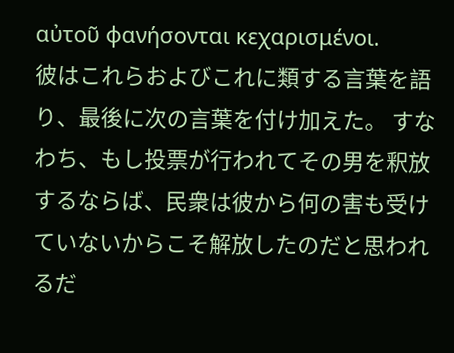αὐτοῦ φανήσονται κεχαρισμένοι.
彼はこれらおよびこれに類する言葉を語り、最後に次の言葉を付け加えた。 すなわち、もし投票が行われてその男を釈放するならば、民衆は彼から何の害も受けていないからこそ解放したのだと思われるだ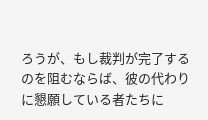ろうが、もし裁判が完了するのを阻むならば、彼の代わりに懇願している者たちに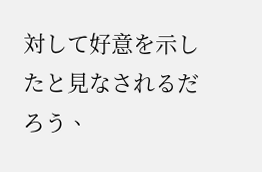対して好意を示したと見なされるだろう、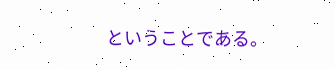ということである。